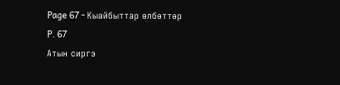Page 67 - Кыайбыттар өлбөттөр
P. 67
Атын сиргэ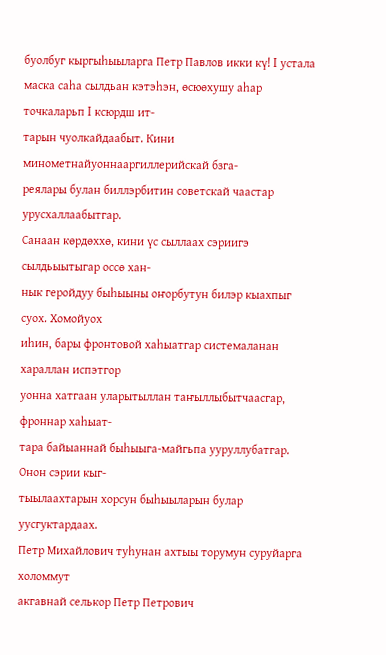буолбуг кыргыһыыларга Петр Павлов икки кү! I устала
маска саһа сылдьан кэтэһэн, өсюөхушу аһар точкаларьп I ксюрдш ит-
тарын чуолкайдаабыт. Кини минометнайуоннааргиллерийскай бзга-
реялары булан биллэрбитин советскай чаастар урусхаллаабытгар.
Санаан көрдөххө, кини үс сыллаах сэриигэ сылдьыытыгар оссө хан-
нык геройдуу быһыыны оҥорбутун билэр кыахпыг суох. Хомойуох
иһин, бары фронтовой хаһыатгар системаланан хараллан испэтгор
уонна хатгаан уларытыллан таҥыллыбытчаасгар, фроннар хаһыат-
тара байыаннай быһыыга-майгьпа ууруллубатгар. Онон сэрии кыг-
тыылаахтарын хорсун быһыыларын булар уусгуктардаах.
Петр Михайлович туһунан ахтыы торумун суруйарга холоммут
акгавнай селькор Петр Петрович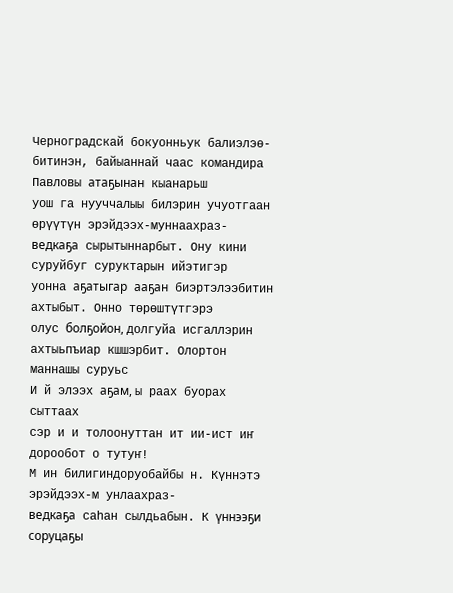Черноградскай бокуонньук балиэлэө-
битинэн, байыаннай чаас командира Павловы атаҕынан кыанарьш
уош га нууччалыы билэрин учуотгаан өрүүтүн эрэйдээх-муннаахраз-
ведкаҕа сырытыннарбыт. Ону кини суруйбуг суруктарын ийэтигэр
уонна аҕатыгар ааҕан биэртэлээбитин ахтыбыт. Онно төрөштүтгэрэ
олус болҕойон, долгуйа исгаллэрин ахтыьпъиар кшшэрбит. Олортон
маннашы суруьс
И й элээх аҕам, ы раах буорах сыттаах
сэр и и толоонуттан ит ии-ист иҥ дорообот о тутуҥ!
М ин билигиндоруобайбы н. Күннэтэ эрэйдээх-м унлаахраз-
ведкаҕа саһан сылдьабын. К үннээҕи соруцаҕы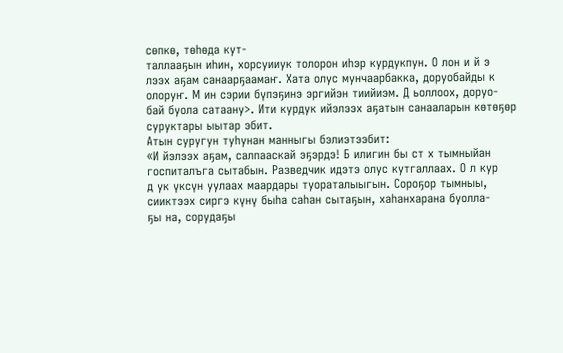сөпкө, төһөда кут-
таллааҕын иһин, хорсуииук толорон иһэр курдукпун. О лон и й э
лээх аҕам санаарҕаамаҥ. Хата олус мунчаарбакка, доруобайды к
олоруҥ. М ин сэрии бүпэҕинэ эргийэн тиийиэм. Д ьоллоох, доруо-
бай буола сатаану>. Ити курдук ийэлээх аҕатын санааларын көтөҕөр
суруктары ыытар эбит.
Атын суругун туһунан манныгы бэлиэтээбит:
«И йэлээх аҕам, салпааскай эҕэрдэ! Б илигин бы ст х тымныйан
госпиталъга сытабын. Разведчик идэтэ олус кутгаллаах. О л кур
д ук үксүн уулаах маардары туораталыыгын. Сороҕор тымныы,
сииктээх сиргэ күнү быһа саһан сытаҕын, хаһанхарана буолла-
ҕы на, сорудаҕы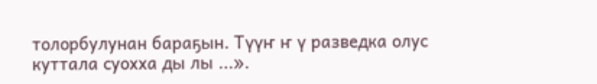толорбулунан бараҕын. Түүҥ ҥ ү разведка олус
куттала суохха ды лы ...».